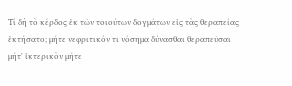Τί δὴ τὸ κέρδος ἐκ τῶν τοιούτων δογμάτων εἰς τὰς θεραπείας ἐκτήσατο; μήτε νεφριτικόν τι νόσημα δύνασθαι θεραπεῦσαι μήτ' ἰκτερικὸν μήτε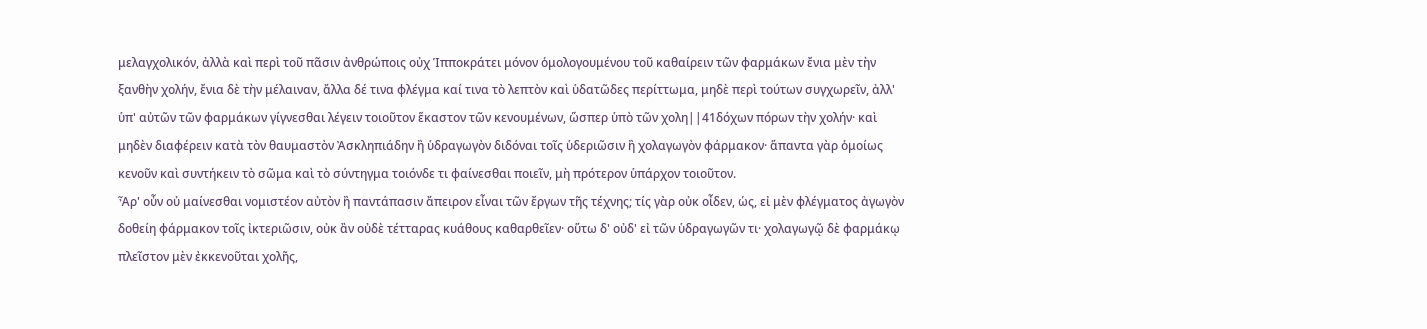μελαγχολικόν, ἀλλὰ καὶ περὶ τοῦ πᾶσιν ἀνθρώποις οὐχ Ἱπποκράτει μόνον ὁμολογουμένου τοῦ καθαίρειν τῶν φαρμάκων ἔνια μὲν τὴν ξανθὴν χολήν, ἔνια δὲ τὴν μέλαιναν, ἄλλα δέ τινα φλέγμα καί τινα τὸ λεπτὸν καὶ ὑδατῶδες περίττωμα, μηδὲ περὶ τούτων συγχωρεῖν, ἀλλ' ὑπ' αὐτῶν τῶν φαρμάκων γίγνεσθαι λέγειν τοιοῦτον ἕκαστον τῶν κενουμένων, ὥσπερ ὑπὸ τῶν χολη||41δόχων πόρων τὴν χολήν· καὶ μηδὲν διαφέρειν κατὰ τὸν θαυμαστὸν Ἀσκληπιάδην ἢ ὑδραγωγὸν διδόναι τοῖς ὑδεριῶσιν ἢ χολαγωγὸν φάρμακον· ἅπαντα γὰρ ὁμοίως κενοῦν καὶ συντήκειν τὸ σῶμα καὶ τὸ σύντηγμα τοιόνδε τι φαίνεσθαι ποιεῖν, μὴ πρότερον ὑπάρχον τοιοῦτον.
Ἆρ' οὖν οὐ μαίνεσθαι νομιστέον αὐτὸν ἢ παντάπασιν ἄπειρον εἶναι τῶν ἔργων τῆς τέχνης; τίς γὰρ οὐκ οἶδεν, ὡς, εἰ μὲν φλέγματος ἀγωγὸν δοθείη φάρμακον τοῖς ἰκτεριῶσιν, οὐκ ἂν οὐδὲ τέτταρας κυάθους καθαρθεῖεν· οὕτω δ' οὐδ' εἰ τῶν ὑδραγωγῶν τι· χολαγωγῷ δὲ φαρμάκῳ πλεῖστον μὲν ἐκκενοῦται χολῆς,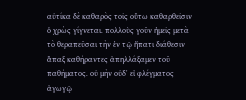αὐτίκα δὲ καθαρὸς τοῖς οὕτω καθαρθεῖσιν ὁ χρὼς γίγνεται. πολλοὺς γοῦν ἡμεῖς μετὰ τὸ θεραπεῦσαι τὴν ἐν τῷ ἥπατι διάθεσιν ἅπαξ καθήραντες ἀπηλλάξαμεν τοῦ παθήματος. οὐ μὴν οὐδ' εἰ φλέγματος ἀγωγῷ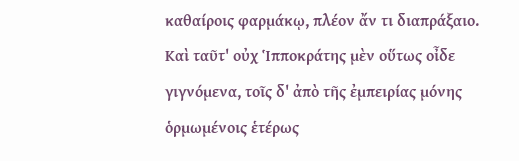καθαίροις φαρμάκῳ, πλέον ἄν τι διαπράξαιο.
Καὶ ταῦτ' οὐχ Ἱπποκράτης μὲν οὕτως οἶδε γιγνόμενα, τοῖς δ' ἀπὸ τῆς ἐμπειρίας μόνης ὁρμωμένοις ἑτέρως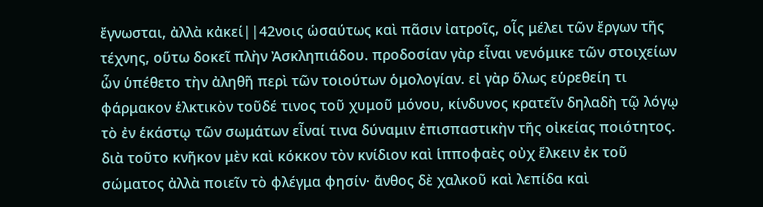ἔγνωσται, ἀλλὰ κἀκεί||42νοις ὡσαύτως καὶ πᾶσιν ἰατροῖς, οἷς μέλει τῶν ἔργων τῆς τέχνης, οὕτω δοκεῖ πλὴν Ἀσκληπιάδου. προδοσίαν γὰρ εἶναι νενόμικε τῶν στοιχείων ὧν ὑπέθετο τὴν ἀληθῆ περὶ τῶν τοιούτων ὁμολογίαν. εἰ γὰρ ὅλως εὑρεθείη τι φάρμακον ἑλκτικὸν τοῦδέ τινος τοῦ χυμοῦ μόνου, κίνδυνος κρατεῖν δηλαδὴ τῷ λόγῳ τὸ ἐν ἑκάστῳ τῶν σωμάτων εἶναί τινα δύναμιν ἐπισπαστικὴν τῆς οἰκείας ποιότητος. διὰ τοῦτο κνῆκον μὲν καὶ κόκκον τὸν κνίδιον καὶ ἱπποφαὲς οὐχ ἕλκειν ἐκ τοῦ σώματος ἀλλὰ ποιεῖν τὸ φλέγμα φησίν· ἄνθος δὲ χαλκοῦ καὶ λεπίδα καὶ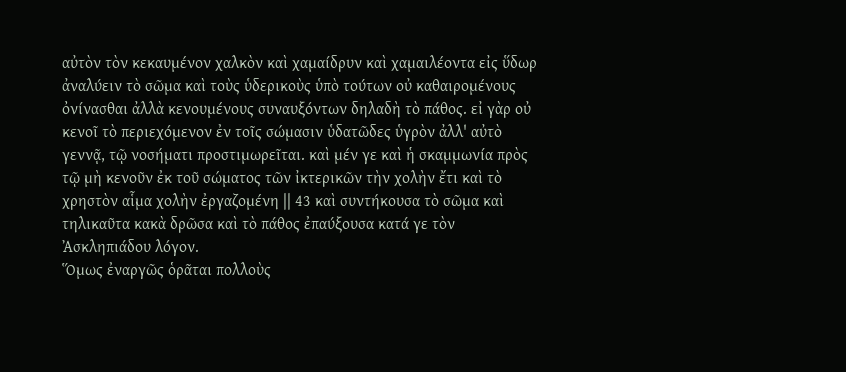αὐτὸν τὸν κεκαυμένον χαλκὸν καὶ χαμαίδρυν καὶ χαμαιλέοντα εἰς ὕδωρ ἀναλύειν τὸ σῶμα καὶ τοὺς ὑδερικοὺς ὑπὸ τούτων οὐ καθαιρομένους ὀνίνασθαι ἀλλὰ κενουμένους συναυξόντων δηλαδὴ τὸ πάθος. εἰ γὰρ οὐ κενοῖ τὸ περιεχόμενον ἐν τοῖς σώμασιν ὑδατῶδες ὑγρὸν ἀλλ' αὐτὸ γεννᾷ, τῷ νοσήματι προστιμωρεῖται. καὶ μέν γε καὶ ἡ σκαμμωνία πρὸς τῷ μὴ κενοῦν ἐκ τοῦ σώματος τῶν ἰκτερικῶν τὴν χολὴν ἔτι καὶ τὸ χρηστὸν αἷμα χολὴν ἐργαζομένη || 43 καὶ συντήκουσα τὸ σῶμα καὶ τηλικαῦτα κακὰ δρῶσα καὶ τὸ πάθος ἐπαύξουσα κατά γε τὸν Ἀσκληπιάδου λόγον.
Ὅμως ἐναργῶς ὁρᾶται πολλοὺς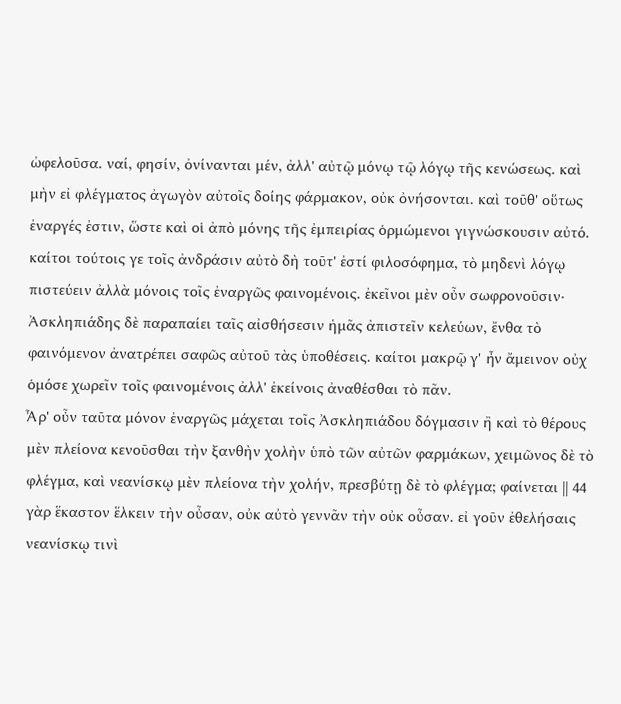ὠφελοῦσα. ναί, φησίν, ὀνίνανται μέν, ἀλλ' αὐτῷ μόνῳ τῷ λόγῳ τῆς κενώσεως. καὶ μὴν εἰ φλέγματος ἀγωγὸν αὐτοῖς δοίης φάρμακον, οὐκ ὀνήσονται. καὶ τοῦθ' οὕτως ἐναργές ἐστιν, ὥστε καὶ οἱ ἀπὸ μόνης τῆς ἐμπειρίας ὁρμώμενοι γιγνώσκουσιν αὐτό. καίτοι τούτοις γε τοῖς ἀνδράσιν αὐτὸ δὴ τοῦτ' ἐστί φιλοσόφημα, τὸ μηδενὶ λόγῳ πιστεύειν ἀλλὰ μόνοις τοῖς ἐναργῶς φαινομένοις. ἐκεῖνοι μὲν οὖν σωφρονοῦσιν· Ἀσκληπιάδης δὲ παραπαίει ταῖς αἰσθήσεσιν ἡμᾶς ἀπιστεῖν κελεύων, ἔνθα τὸ φαινόμενον ἀνατρέπει σαφῶς αὐτοῦ τὰς ὑποθέσεις. καίτοι μακρῷ γ' ἦν ἄμεινον οὐχ ὁμόσε χωρεῖν τοῖς φαινομένοις ἀλλ' ἐκείνοις ἀναθέσθαι τὸ πᾶν.
Ἆρ' οὖν ταῦτα μόνον ἐναργῶς μάχεται τοῖς Ἀσκληπιάδου δόγμασιν ἢ καὶ τὸ θέρους μὲν πλείονα κενοῦσθαι τὴν ξανθὴν χολὴν ὑπὸ τῶν αὐτῶν φαρμάκων, χειμῶνος δὲ τὸ φλέγμα, καὶ νεανίσκῳ μὲν πλείονα τὴν χολήν, πρεσβύτῃ δὲ τὸ φλέγμα; φαίνεται || 44 γὰρ ἕκαστον ἕλκειν τὴν οὖσαν, οὐκ αὐτὸ γεννᾶν τὴν οὐκ οὖσαν. εἰ γοῦν ἐθελήσαις νεανίσκῳ τινὶ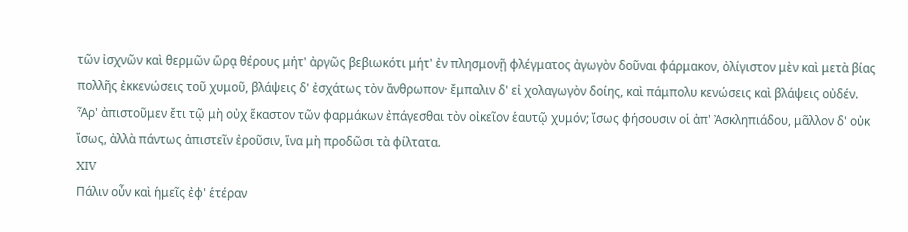τῶν ἰσχνῶν καὶ θερμῶν ὥρᾳ θέρους μήτ' ἀργῶς βεβιωκότι μήτ' ἐν πλησμονῇ φλέγματος ἀγωγὸν δοῦναι φάρμακον, ὀλίγιστον μὲν καὶ μετὰ βίας πολλῆς ἐκκενώσεις τοῦ χυμοῦ, βλάψεις δ' ἐσχάτως τὸν ἄνθρωπον· ἔμπαλιν δ' εἰ χολαγωγὸν δοίης, καὶ πάμπολυ κενώσεις καὶ βλάψεις οὐδέν.
Ἆρ' ἀπιστοῦμεν ἔτι τῷ μὴ οὐχ ἕκαστον τῶν φαρμάκων ἐπάγεσθαι τὸν οἰκεῖον ἑαυτῷ χυμόν; ἴσως φήσουσιν οἱ ἀπ' Ἀσκληπιάδου, μᾶλλον δ' οὐκ ἴσως, ἀλλὰ πάντως ἀπιστεῖν ἐροῦσιν, ἵνα μὴ προδῶσι τὰ φίλτατα.
XIV
Πάλιν οὖν καὶ ἡμεῖς ἐφ' ἑτέραν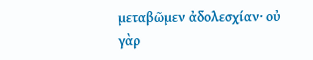μεταβῶμεν ἀδολεσχίαν· οὐ γὰρ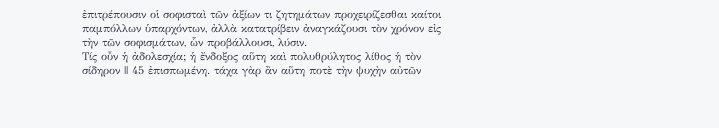ἐπιτρέπουσιν οἱ σοφισταὶ τῶν ἀξίων τι ζητημάτων προχειρίζεσθαι καίτοι παμπόλλων ὑπαρχόντων, ἀλλὰ κατατρίβειν ἀναγκάζουσι τὸν χρόνον εἰς τὴν τῶν σοφισμάτων, ὧν προβάλλουσι, λύσιν.
Τίς οὖν ἡ ἀδολεσχία; ἡ ἔνδοξος αὕτη καὶ πολυθρύλητος λίθος ἡ τὸν σίδηρον || 45 ἐπισπωμένη. τάχα γὰρ ἂν αὕτη ποτὲ τὴν ψυχὴν αὐτῶν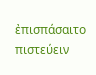ἐπισπάσαιτο πιστεύειν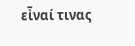εἶναί τινας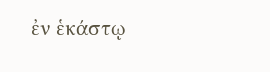ἐν ἑκάστῳ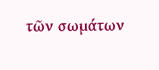τῶν σωμάτων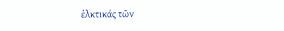ἑλκτικάς τῶν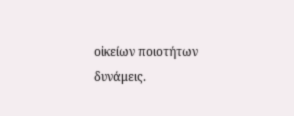οἰκείων ποιοτήτων δυνάμεις.